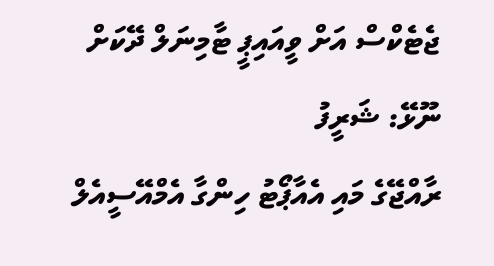ޖެޓެކްސް އަށް ވީއައިޕީ ޓާމިނަލް ދޭކަށް ނޫޅޭ: ޝަރީފު
ރާއްޖޭގެ މައި އެއާޕޯޓު ހިންގާ އެމްއޭސީއެލް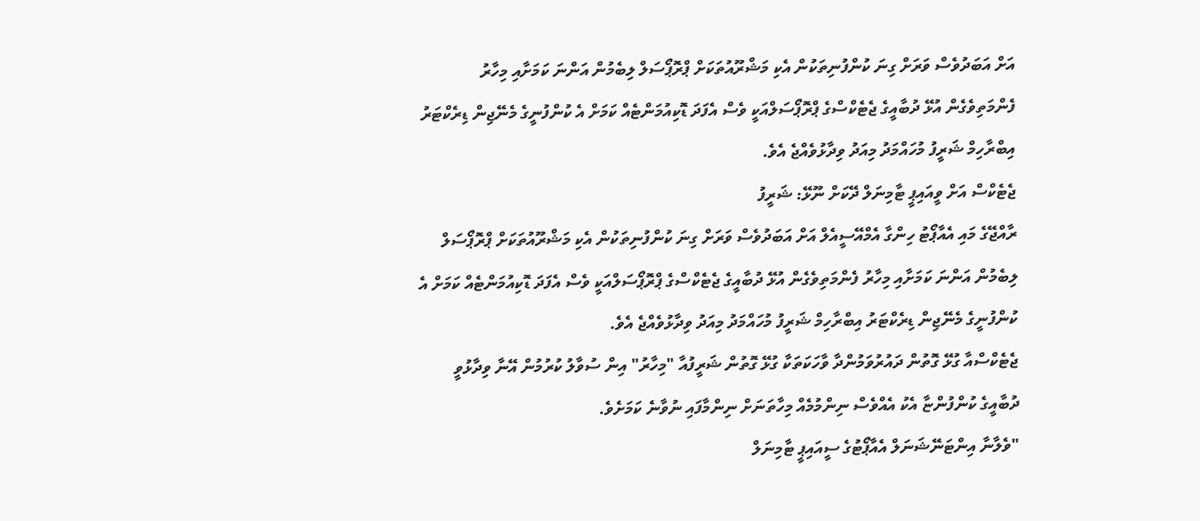އަށް އަބަދުވެސް ވަރަށް ގިނަ ކުންފުނިތަކުން އެކި މަޝްރޫއުތަކަށް ޕްރޮޕޯސަލް ލިބެމުން އަންނަ ކަމަށާއި މިހާރު ފެންމަތިވެގެން އުޅޭ ދުބާއީގެ ޖެޓެކްސްގެ ޕްރޮޕޯސަލްއަކީ ވެސް އެފަދަ ޑޮކިއުމަންޓެއް ކަމަށް އެ ކުންފުނީގެ މެނޭޖިން ޑިރެކްޓަރު އިބްރާހިމް ޝަރީފު މުހައްމަދު މިއަދު ވިދާޅުވެއްޖެ އެވެ.
ޖެޓެކްސް އަށް ވީއައިޕީ ޓާމިނަލް ދޭކަށް ނޫޅޭ: ޝަރީފު
ރާއްޖޭގެ މައި އެއާޕޯޓު ހިންގާ އެމްއޭސީއެލް އަށް އަބަދުވެސް ވަރަށް ގިނަ ކުންފުނިތަކުން އެކި މަޝްރޫއުތަކަށް ޕްރޮޕޯސަލް ލިބެމުން އަންނަ ކަމަށާއި މިހާރު ފެންމަތިވެގެން އުޅޭ ދުބާއީގެ ޖެޓެކްސްގެ ޕްރޮޕޯސަލްއަކީ ވެސް އެފަދަ ޑޮކިއުމަންޓެއް ކަމަށް އެ ކުންފުނީގެ މެނޭޖިން ޑިރެކްޓަރު އިބްރާހިމް ޝަރީފު މުހައްމަދު މިއަދު ވިދާޅުވެއްޖެ އެވެ.
ޖެޓެކްސްއާ ގުޅޭ ގޮތުން ދައުރުވަމުންދާ ވާހަކަތަކާ ގުޅޭ ގޮތުން ޝަރީފުއާ "މިހާރު" އިން ސުވާލު ކުރުމުން އޭނާ ވިދާޅުވީ ދުބާއީގެ ކުންފުންޏާ އެކު އެއްވެސް ނިންމުމެއް މިހާތަނަށް ނިންމާފައި ނުވާނެ ކަމަށެވެ.
"ވެލާނާ އިންޓަނޭޝަނަލް އެއާޕޯޓުގެ ސީއައިޕީ ޓާމިނަލް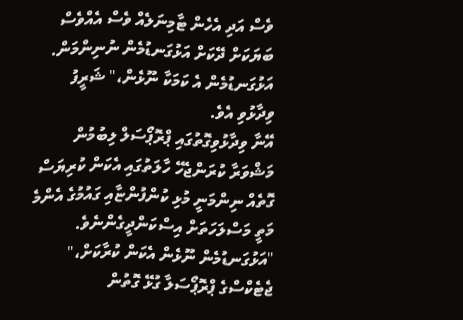ވެސް އަދި އެހެން ޓާމިނަލެއް ވެސް އެއްވެސް ބަޔަކަށް ދޭކަށް އަޅުގަނޑުމެން ނުނިންމަން. އަޅުގަނޑުމެން އެ ކަމަކާ ނޫޅެން،" ޝަރީފު ވިދާޅުވި އެވެ.
އޭނާ ވިދާޅުވިގޮތުގައި ޕްރޮޕޯސަލް ލިބުމުން މަޝްވަރާ ކުރަންޖެހޭ ހާލަތުގައި އެކަން ކުރިޔަސް ގޮތެއް ނިންމަނީ މުޅި ކުންފުންޏާއި ގައުމުގެ އެންމެ މަތީ މަސްލަހަތަށް އިސްކަންދީގެންނެވެ.
"އަޅުގަނޑުމެން ނޫޅެން އެކަން ކުރާކަށް،" ޖެޓެކްސްގެ ޕްރޮޕޯސަލާ ގުޅޭ ގޮތުން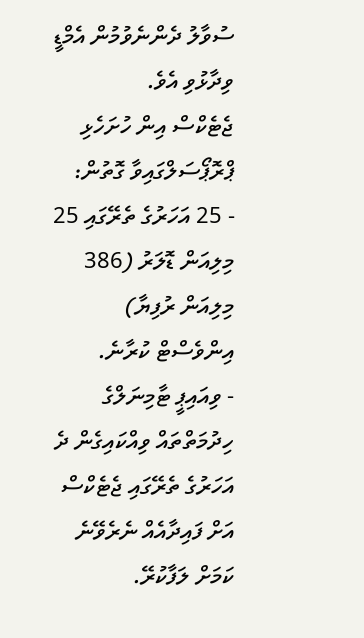ސުވާލު ދެންނެވުމުން އެމްޑީ ވިދާޅުވި އެވެ.
ޖެޓެކްސް އިން ހުށަހެޅި ޕްރޮޕޯސަލްގައިވާ ގޮތުން:
- 25 އަހަރުގެ ތެރޭގައި 25 މިލިއަން ޑޮލަރު (386 މިލިއަން ރުފިޔާ) އިންވެސްޓް ކުރާނެ.
- ވިއައިޕީ ޓާމިނަލްގެ ހިދުމަތްތައް ވިއްކައިގެން ދެ އަހަރުގެ ތެރޭގައި ޖެޓެކްސް އަށް ފައިދާއެއް ނެރެވޭނެ ކަމަށް ލަފާކުރޭ.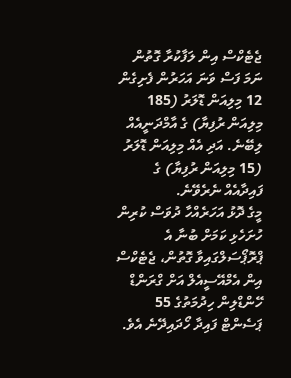ޖެޓެކްސް އިން ލަފާކުރާ ގޮތުން ނަމަ ފަސް ވަނަ އަހަރުން ފެށިގެން 12 މިލިއަން ޑޮލަރު (185 މިލިއަން ރުފިޔާ) ގެ އާމްދަނީއެއް ލިބޭނެ. އަދި އެއް މިލިއަން ޑޮލަރު (15 މިލިއަން ރުފިޔާ) ގެ ފައިދާއެއް ނެރެވޭނެ.
މީގެ ދޮޅު އަހަރެއްހާ ދުވަސް ކުރިން ހުށަހެޅި ކަމަށް ބުނާ އެ ޕްރޮޕޯސަލްގައިވާ ގޮތުން، ޖެޓެކްސް އިން އެމްއޭސީއެލް އަށް ގްރަންޑް ހޭންޑްލިން ހިދުމަތުގެ 55 ޕަސެންޓް ފައިދާ ހޯދައިދޭނެ އެވެ.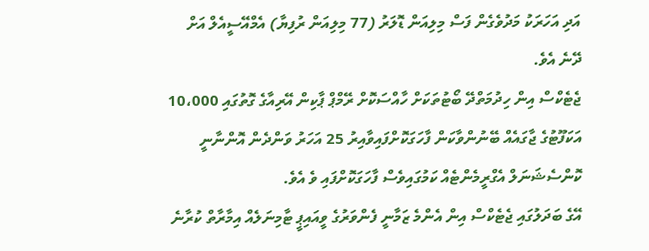އަދި އަހަރަކު މަދުވެގެން ފަސް މިލިއަން ޑޮލަރު (77 މިލިއަން ރުފިޔާ) އެމްއޭސީއެލް އަށް ދޭނެ އެވެ.
ޖެޓެކްސް އިން ހިދުމަތްދޭ ބޯޓުތަކަށް ހާއްސަކޮށް ރޭމްޕް ޕާކިން އޭރިއާގެ ގޮތުގައި 10،000 އަކަފޫޓުގެ ޖާގައެއް ބޭނުންވާކަން ފާހަގަކޮށްފައިވާއިރު 25 އަހަރު ވަންދެން އޮންނާނީ ކޮންސެޝަނަލް އެގްރީމެންޓެއް ކަމުގައިވެސް ފާހަގަކޮށްފައި ވެ އެވެ.
އޭގެ ބަދަލުގައި ޖެޓެކްސް އިން އެންމެ ޒަމާނީ ފެންވަރުގެ ވީއައިޕީ ޓާމިނަލެއް އިމާރާތް ކުރާނެ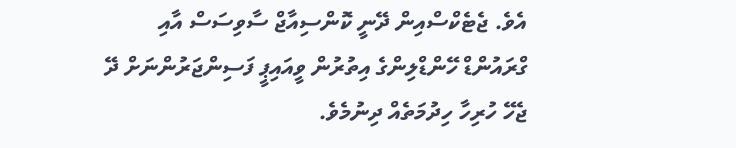އެވެ. ޖެޓެކްސްއިން ދޭނީ ކޮންސިއާޖް ސާވިސަސް އާއި ގްރައުންޑް ހޭންޑްލިންގެ އިތުރުން ވީއައިޕީ ފަސިންޖަރުންނަށް ދޭ ޖެހޭ ހުރިހާ ހިދުމަތެއް ދިނުމެވެ.